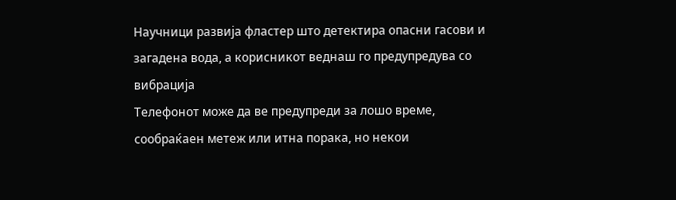Научници развија фластер што детектира опасни гасови и загадена вода, а корисникот веднаш го предупредува со вибрација
Телефонот може да ве предупреди за лошо време, сообраќаен метеж или итна порака, но некои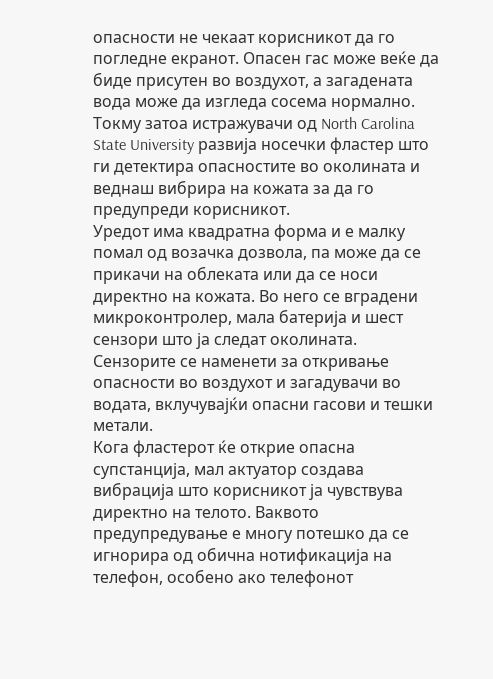опасности не чекаат корисникот да го погледне екранот. Опасен гас може веќе да биде присутен во воздухот, а загадената вода може да изгледа сосема нормално. Токму затоа истражувачи од North Carolina State University развија носечки фластер што ги детектира опасностите во околината и веднаш вибрира на кожата за да го предупреди корисникот.
Уредот има квадратна форма и е малку помал од возачка дозвола, па може да се прикачи на облеката или да се носи директно на кожата. Во него се вградени микроконтролер, мала батерија и шест сензори што ја следат околината. Сензорите се наменети за откривање опасности во воздухот и загадувачи во водата, вклучувајќи опасни гасови и тешки метали.
Кога фластерот ќе открие опасна супстанција, мал актуатор создава вибрација што корисникот ја чувствува директно на телото. Ваквото предупредување е многу потешко да се игнорира од обична нотификација на телефон, особено ако телефонот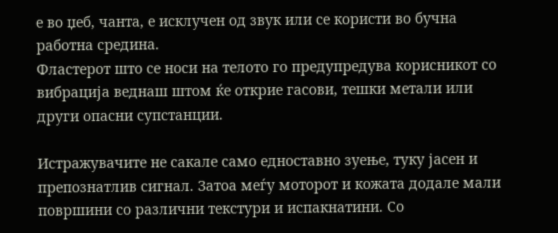е во џеб, чанта, е исклучен од звук или се користи во бучна работна средина.
Фластерот што се носи на телото го предупредува корисникот со вибрација веднаш штом ќе открие гасови, тешки метали или други опасни супстанции.

Истражувачите не сакале само едноставно зуење, туку јасен и препознатлив сигнал. Затоа меѓу моторот и кожата додале мали површини со различни текстури и испакнатини. Со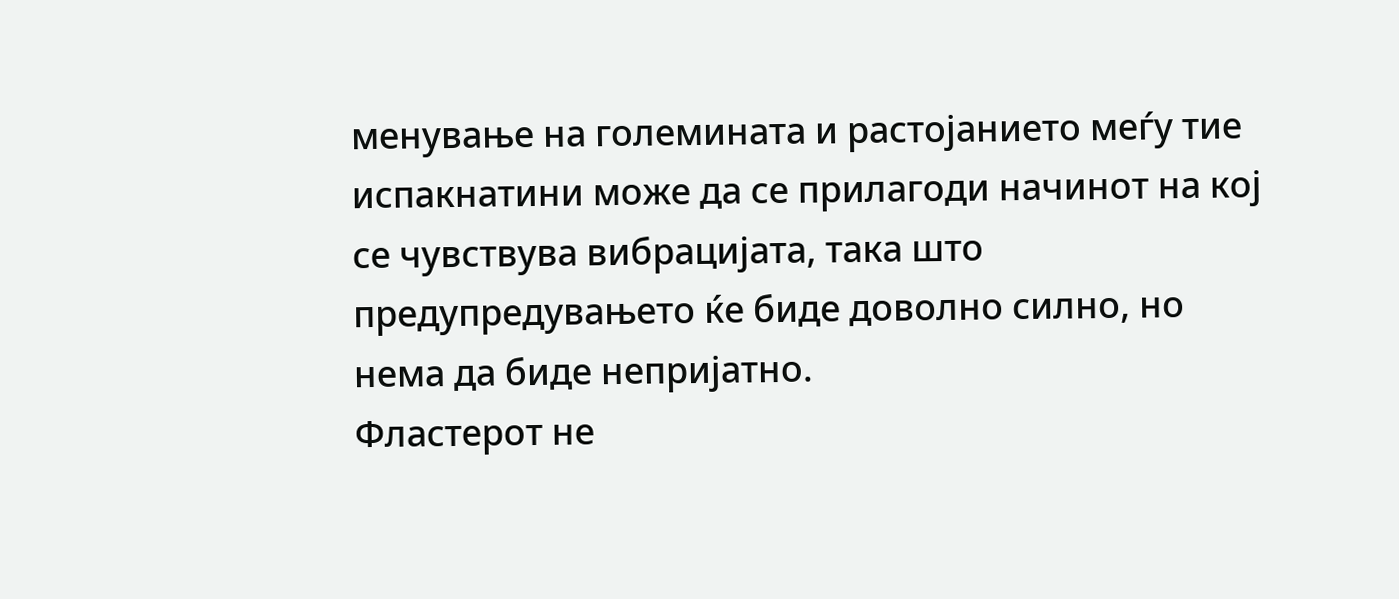менување на големината и растојанието меѓу тие испакнатини може да се прилагоди начинот на кој се чувствува вибрацијата, така што предупредувањето ќе биде доволно силно, но нема да биде непријатно.
Фластерот не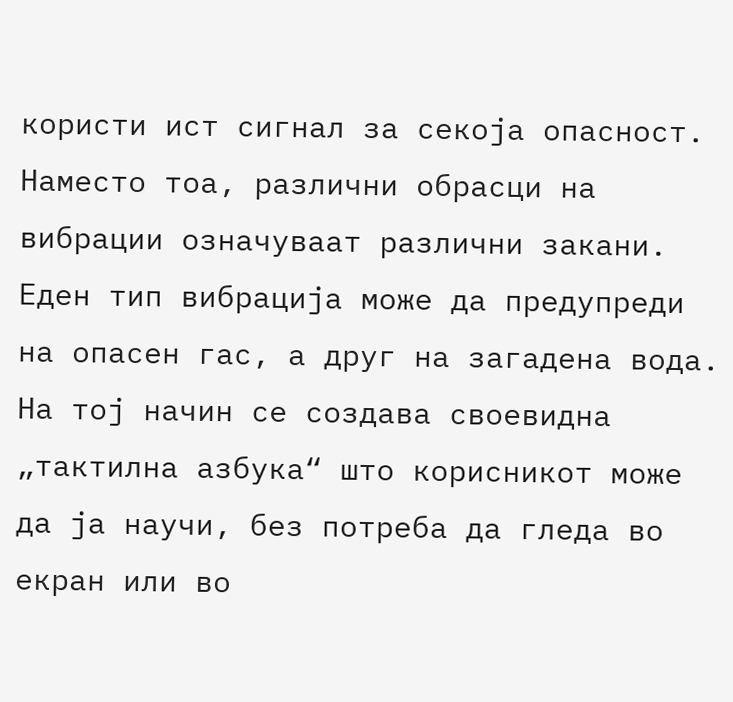користи ист сигнал за секоја опасност. Наместо тоа, различни обрасци на вибрации означуваат различни закани. Еден тип вибрација може да предупреди на опасен гас, а друг на загадена вода. На тој начин се создава своевидна „тактилна азбука“ што корисникот може да ја научи, без потреба да гледа во екран или во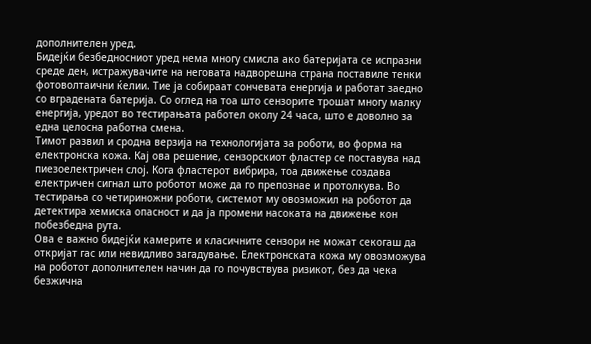дополнителен уред.
Бидејќи безбедносниот уред нема многу смисла ако батеријата се испразни среде ден, истражувачите на неговата надворешна страна поставиле тенки фотоволтаични ќелии. Тие ја собираат сончевата енергија и работат заедно со вградената батерија. Со оглед на тоа што сензорите трошат многу малку енергија, уредот во тестирањата работел околу 24 часа, што е доволно за една целосна работна смена.
Тимот развил и сродна верзија на технологијата за роботи, во форма на електронска кожа. Кај ова решение, сензорскиот фластер се поставува над пиезоелектричен слој. Кога фластерот вибрира, тоа движење создава електричен сигнал што роботот може да го препознае и протолкува. Во тестирања со четириножни роботи, системот му овозможил на роботот да детектира хемиска опасност и да ја промени насоката на движење кон побезбедна рута.
Ова е важно бидејќи камерите и класичните сензори не можат секогаш да откријат гас или невидливо загадување. Електронската кожа му овозможува на роботот дополнителен начин да го почувствува ризикот, без да чека безжична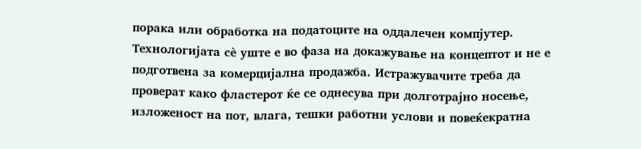порака или обработка на податоците на оддалечен компјутер.
Технологијата сè уште е во фаза на докажување на концептот и не е подготвена за комерцијална продажба. Истражувачите треба да проверат како фластерот ќе се однесува при долготрајно носење, изложеност на пот, влага, тешки работни услови и повеќекратна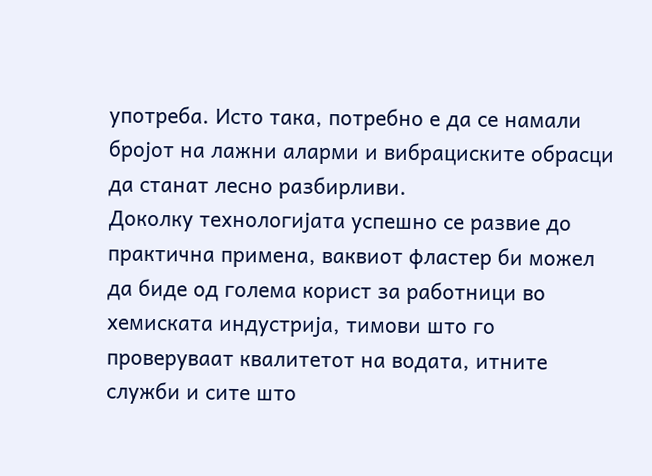употреба. Исто така, потребно е да се намали бројот на лажни аларми и вибрациските обрасци да станат лесно разбирливи.
Доколку технологијата успешно се развие до практична примена, ваквиот фластер би можел да биде од голема корист за работници во хемиската индустрија, тимови што го проверуваат квалитетот на водата, итните служби и сите што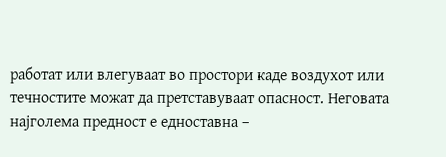работат или влегуваат во простори каде воздухот или течностите можат да претставуваат опасност. Неговата најголема предност е едноставна –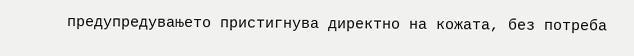предупредувањето пристигнува директно на кожата, без потреба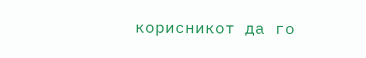корисникот да го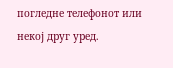погледне телефонот или некој друг уред.